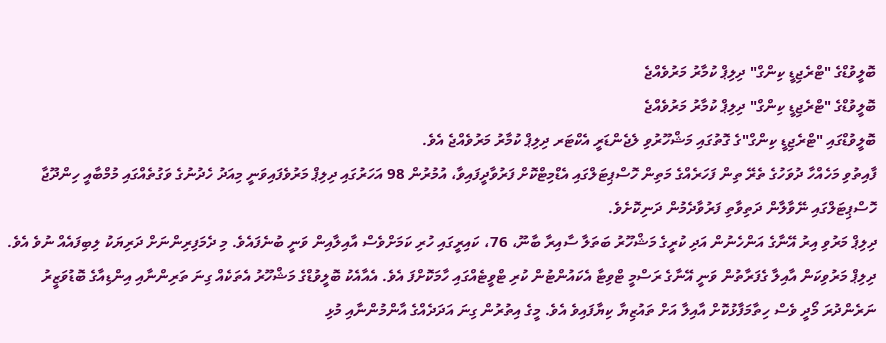ބޮލީވުޑްގެ "ޓްރެޖިޑީ ކިންގް" ދިލިޕް ކުމާރު މަރުވެއްޖެ
ބޮލީވުޑްގެ "ޓްރެޖިޑީ ކިންގް" ދިލިޕް ކުމާރު މަރުވެއްޖެ
ބޮލީވުޑްގައި "ޓްރެޖިޑީ ކިންގް"ގެ ގޮތުގައި މަޝްހޫރުވި ލެޖެންޑަރީ އެކްޓަރ ދިލިޕް ކުމާރު މަރުވެއްޖެ އެވެ.
ފާއިތުވި މަހެއްހާ ދުވަހުގެ ތެރޭ ތިން ފަހަރެއްގެ މަތިން ހޮސްޕިޓަލްގައި އެޑްމިޓްކޮށް ފަރުވާދީފައިވާ، އުމުރުން 98 އަހަރުގައި ދިލިޕް މަރުވެފައިވަނީ މިއަދު ހެދުނުގެ ވަގުތެއްގައި މުމްބާއީ ހިންދޫޖާ ހޮސްޕިޓަލްގައި ނޭވާލާން ދަތިވާތި ފަރުވާދެމުން ދަނިކޮށެވެ.
ދިލިޕް މަރުވި އިރު އޭނާގެ އަންހެނުން އަދި ކުރީގެ މަޝްހޫރު ބަތަލާ ސާއިރާ ބާނޫ، 76، ކައިރީގައި ހުރި ކަމަށްވެސް އާއިލާއިން ވަނީ ބުނެފައެވެ. މި ދެމަފިރިންނަށް ދަރިޔަކު ލިބިފައެއް ނުވެ އެވެ.
ދިލިޕް މަރުވިކަން އާއިލާ ގެފަރާތުން ވަނީ އޭނާގެ ރަސްމީ ޓްވިޓާ އެކައުންޓުން ކުރި ޓްވީޓެއްގައި ހާމަކޮށްފަ އެވެ. އެއާއެކު ބޮލީވުޑްގެ މަޝްހޫރު އެތަކެއް ގިނަ ތަރިންނާއި އިންޑިއާގެ ބޮޑުވަޒީރު ނަރެންދުރަ މޯދީ ވެސް ހިތާމަފާޅުކޮށް އާއިލާ އަށް ތައުޒިޔާ ކިޔާފައިވެ އެވެ. މީގެ އިތުރުން ގިނަ އަދަދެއްގެ އާންމުންނާއި މުޅި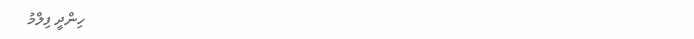ހިންދީ ފިލްމު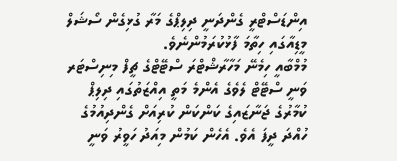އިންޑަސްޓްރީ ގެންދަނީ ދިލިޕްގެ މަރާ ގުޅިގެން ސޯޝަލް މީޑިއާގައި ހިތާމަ ފާޅުކުރަމުންނެވެ.
މުމްބާއީ ހިމެނޭ މަހާރާޝްޓްރަ ސްޓޭޓްގެ ޗީފް މިނިސްޓަރ ވަނީ ސްޓޭޓް ލެވެގެ އެންމެ މަތީ އިއްޒަތުގައި ދިލިޕް ކުމާރުގެ ޖަނާޒައިގެ ކަންކަން ކުރިއަށް ގެންދިއުމުގެ ހުއްދަ ދީފަ އެވެ. އެހެން ކަމުން މިއަދު ހަވީރު ވަނީ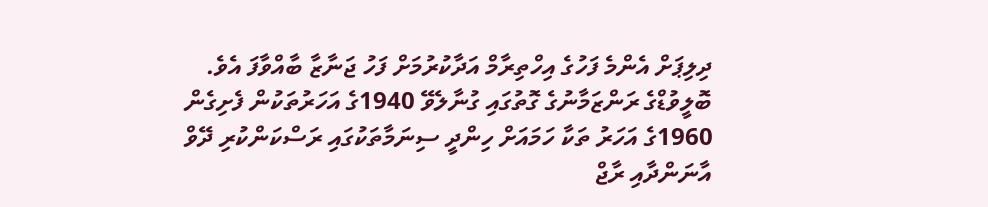ދިލިޕަށް އެންމެ ފަހުގެ އިހްތިރާމް އަދާކުރުމަށް ފަހު ޖަނާޒާ ބާއްވާފަ އެވެ.
ބޮލީވުޑްގެ ރަންޒަމާނުގެ ގޮތުގައި ގުނާލެވޭ 1940ގެ އަހަރުތަކުން ފެށިގެން 1960ގެ އަހަރު ތަކާ ހަމައަށް ހިންދީ ސިނަމާތަކުގައި ރަސްކަންކުރި ދޭވް އާނަންދާއި ރާޖް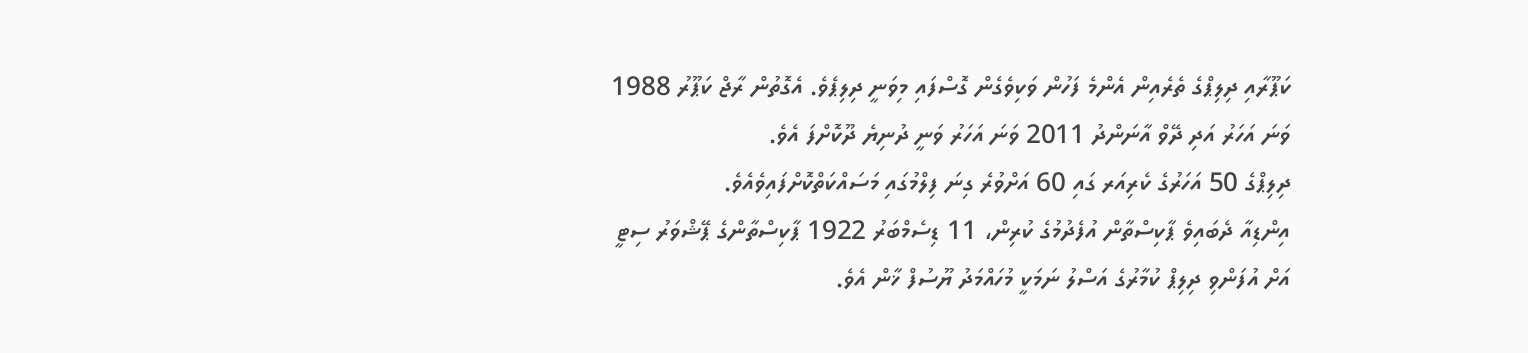ކަޕޫރާއި ދިލިޕްގެ ތެރެއިން އެންމެ ފަހުން ވަކިވެގެން ގޮސްފައި މިވަނީ ދިލިޕެވެ. އެގޮތުން ރާޖް ކަޕޫރު 1988 ވަނަ އަހަރު އަދި ދޭވް އާނަންދު 2011 ވަނަ އަހަރު ވަނީ ދުނިޔެ ދޫކޮށްފަ އެވެ.
ދިލިޕްގެ 50 އަހަރުގެ ކެރިއަރ ގައި 60 އަށްވުރެ ގިނަ ފިލްމުގައި މަސައްކަތްކޮށްފައިވެއެވެ.
އިންޑިއާ ދެބައިވެ ޕާކިސްތާން އުފެދުމުގެ ކުރިން، 11 ޑިސެމްބަރު 1922 ޕާކިސްތާންގެ ޕޭޝްވަރު ސިޓީ އަށް އުފަންވި ދިލިޕް ކުމާރުގެ އަސްލު ނަމަކީ މުހައްމަދު ޔޫސުފް ޚާން އެވެ.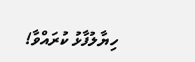ހިޔާލުފާޅު ކުރައްވާ!